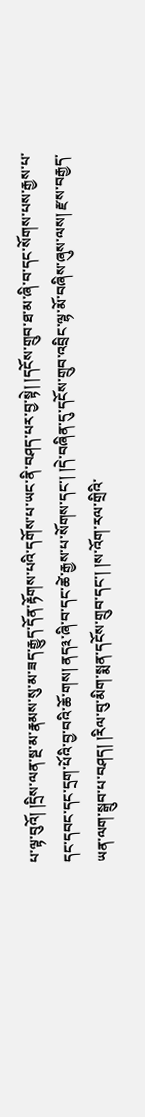པ་ལྟ་བུའོ། །དྲིས་ལན་སྔ་མ་རྣམས་སུ་མ་ཟད་རྒྱུད་དོན་རྟོགས་པའི་དགོས་པ་ཡང་ནི་བཤད་པར་བྱ་སྟེ། །དངོས་གྲུབ་ཐ་མ་ཞི་བ་དང་སོགས་པས་རྒྱས་པ་དང་དབང་དང་དྲག་པོའི་བྱ་བའི་ཆོ་གས། ནད༣་ཞི་བ་དང་ཚེ་རྒྱས་པ་སོགས་དང་། །དེ་བཞིན་དུ་དངོས་གྲུབ་འབྲིང་ལྷ་མོ་བཞིས་ཞུས་ལས། རྫས་བརྒྱད་ཡན་ལག་སྒྲུབ་པ་བཤད། །རིལ་བུ་མིག་སྨན་དངོས་གྲུབ་དང་། །ས་འོག་རལ་གྲིའི་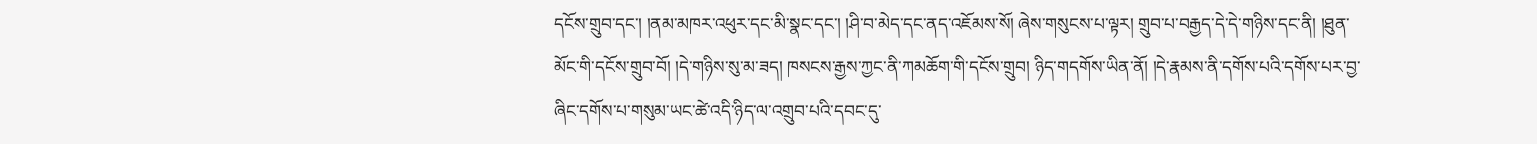དངོས་གྲུབ་དང་། །ནམ་མཁར་འཕུར་དང་མི་སྣང་དང་། །ཤི་བ་མེད་དང་ནད་འཇོམས་སོ། ཞེས་གསུངས་པ་ལྟར། གྲུབ་པ་བརྒྱད་དེ་དེ་གཉིས་དང་ནི། །ཐུན་མོང་གི་དངོས་གྲུབ་བོ། །དེ་གཉིས་སུ་མ་ཟད། ཁསངས་རྒྱས་ཀྱང་ནི་ཀམཆོག་གི་དངོས་གྲུབ། ཉིད་གདགོས་ཡིན་ནོ། །དེ་རྣམས་ནི་དགོས་པའི་དགོས་པར་བྱ་ཞིང་དགོས་པ་གསུམ་ཡང་ཚེ་འདི་ཉིད་ལ་འགྲུབ་པའི་དབང་དུ་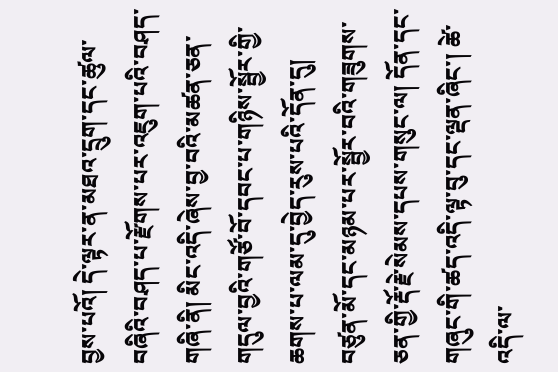བྱས་པའོ། དེ་ལྟར་ན་མཐའ་དྲུག་དང་ཚུལ་བཞིའི་བཤད་པ་རྫོགས་པར་འཇུག་པའི་བཤད་གཞི་ནི། མིང་འདི་ཞེས་བྱ་བའི་མཚན་ཅན་གདུལ་བྱའི་གཙོ་བོ་དབང་པ་གཉིས་སྦྱོར་གྱི་ཆགས་པ་ལམ་དུ་བྱེད་རུས་པའི་དོན་དུ། བཙུན་མོ་དང་མཉམ་པར་སྦྱོར་བའི་གཟུགས་ཅན་གྱི་རྡོ་རྗེ་སེམས་དཔས་གསུང་ལ། དོན་དང་གཞུང་གི་ཚད་འདི་ལྟ་བུ་དང་ལྡན་ཞིང་། ཚེ་འདི་ལ་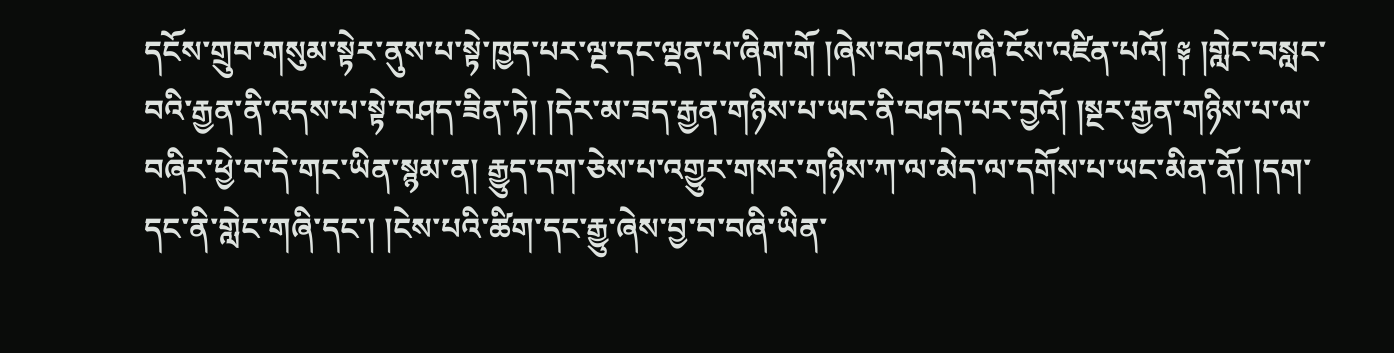དངོས་གྲུབ་གསུམ་སྟེར་ནུས་པ་སྟེ་ཁྱད་པར་ལྔ་དང་ལྡན་པ་ཞིག་གོ །ཞེས་བཤད་གཞི་ངོས་འཛིན་པའོ། ༈ །གླེང་བསླང་བའི་རྒྱན་ནི་འདས་པ་སྟེ་བཤད་ཟིན་ཏེ། །དེར་མ་ཟད་རྒྱན་གཉིས་པ་ཡང་ནི་བཤད་པར་བྱའོ། །སྔར་རྒྱན་གཉིས་པ་ལ་བཞིར་ཕྱེ་བ་དེ་གང་ཡིན་སྙམ་ན། རྒྱུད་དག་ཅེས་པ་འགྱུར་གསར་གཉིས་ཀ་ལ་མེད་ལ་དགོས་པ་ཡང་མིན་ནོ། །དག་དང་ནི་གླེང་གཞི་དང་། །ངེས་པའི་ཚིག་དང་རྒྱུ་ཞེས་བྱ་བ་བཞི་ཡིན་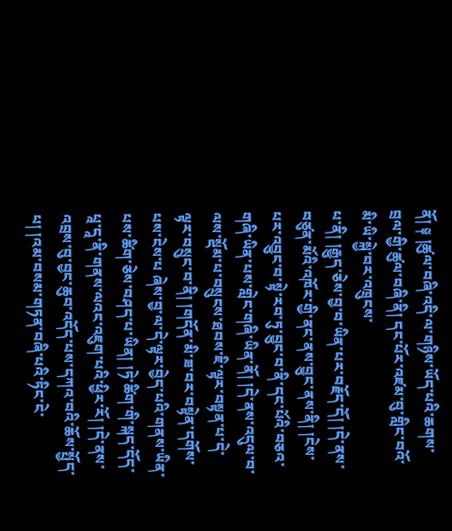ནོ། ༈ །ཚུལ་བཞི་འདི་ལ་གཉིས་ཡོད་པའི་ཆགས་བྲལ་གྱི་ཚུལ་བཞི་ནི། དང་པོར་འཛམ་བུ་གླིང་བའོ་མི་ཡི་སྐྱེ་བར་འཁྲུངས་
པ་ནི། །རྒྱུད་ཅེས་བྱ་བ་ཡིན་པར་བརྗོད་དོ། །དེ་ནས་བཙུན་མོའི་འཁོར་གྱི་ནང་ནས་བྱུང་ནས་ནི། །ངེས་པར་འབྱུང་བ་སྟེ་རབ་ཏུ་བྱུང་བ་ནི་དང་པོའི་བཅའ་གཞི་ཡིན་པས་གླེང་གཞི་ཡིན་ནོ། །དེ་ནས་འདུལ་བ་ལས་སྡོམ་པ་བསྲུངས་ཐབས་ཇི་ལྟར་བསྟན་པ་དེ་ལྟར་བསྲུང་བ་ནི། །གདོན་མི་ཟ་བར་བསྟེན་དགོས་པས་ངེས་པ ཞེས་བྱ་ལ་དེ་ལྟར་བྱེད་པའི་གནས་ཡིན་པས་ཚིག་ཅེས་བཤད་པ་ཡིན། །ཏེ་ཚིག་གི་སྐད་དོད་པཱ་དཱ་ནི་གནས་ལའང་འཇུག་པའི་ཕྱིར་རོ། །དེ་ནས་འབྲས་བུ་བྱང་ཆུབ་འདོད་པས་དཀའ་བའི་ཆོས་སྤྱོད་པ། །འམ་བསམ་གཏན་བཞི་པའི་ཏིང་ངེ་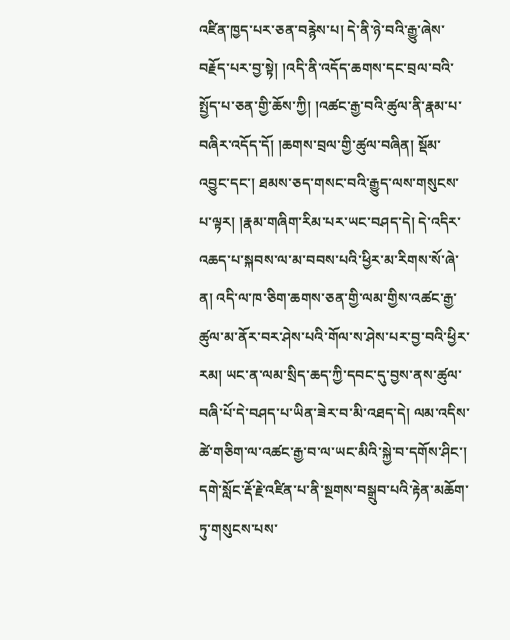འཛིན་ཁྱད་པར་ཅན་བརྙེས་པ། དེ་ནི་ཉེ་བའི་རྒྱུ་ཞེས་བརྗོད་པར་བྱ་སྟེ། །འདི་ནི་འདོད་ཆགས་དང་བྲལ་བའི་སྤྱོད་པ་ཅན་གྱི་ཆོས་ཀྱི། །འཚང་རྒྱ་བའི་ཚུལ་ནི་རྣམ་པ་བཞིར་འདོད་དོ། །ཆགས་བྲལ་གྱི་ཚུལ་བཞིན། སྡོམ་འབྱུང་དང་། ཐམས་ཅད་གསང་བའི་རྒྱུད་ལས་གསུངས་པ་ལྟར། །རྣམ་གཞིག་རིམ་པར་ཡང་བཤད་དེ། དེ་འདིར་འཆད་པ་སྐབས་ལ་མ་བབས་པའི་ཕྱིར་མ་རིགས་སོ་ཞེ་ན། འདི་ལ་ཁ་ཅིག་ཆགས་ཅན་གྱི་ལམ་གྱིས་འཚང་རྒྱ་ཚུལ་མ་ནོར་བར་ཤེས་པའི་གོལ་ས་ཤེས་པར་བྱ་བའི་ཕྱིར་རམ། ཡང་ན་ལམ་སྲིད་ཆད་ཀྱི་དབང་དུ་བྱས་ནས་ཚུལ་བཞི་པོ་དེ་བཤད་པ་ཡིན་ཟེར་བ་མི་འཐད་དེ། ལམ་འདིས་ཚེ་གཅིག་ལ་འཚང་རྒྱ་བ་ལ་ཡང་མིའི་སྐྱེ་བ་དགོས་ཤིང་། དགེ་སློང་རྡོ་རྗེ་འཛིན་པ་ནི་སྔགས་བསྒྲུབ་པའི་རྟེན་མཆོག་ཏུ་གསུངས་པས་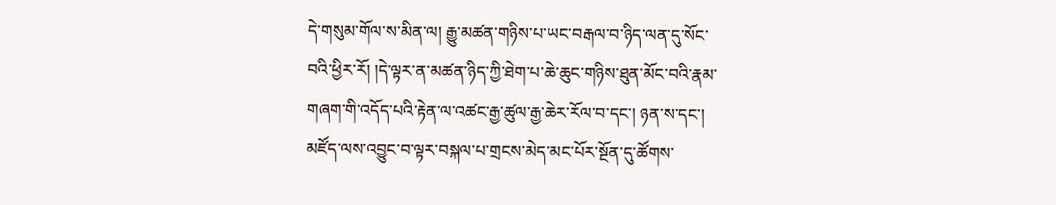དེ་གསུམ་གོལ་ས་མིན་ལ། རྒྱུ་མཚན་གཉིས་པ་ཡང་བརྒལ་བ་ཉིད་ལན་དུ་སོང་བའི་ཕྱིར་རོ། །དེ་ལྟར་ན་མཚན་ཉིད་ཀྱི་ཐེག་པ་ཆེ་ཆུང་གཉིས་ཐུན་མོང་བའི་རྣམ་གཞག་གི་འདོད་པའི་རྟེན་ལ་འཚང་རྒྱ་ཚུལ་རྒྱ་ཆེར་རོལ་བ་དང་། ཉན་ས་དང་། མཛོད་ལས་འབྱུང་བ་ལྟར་བསྐལ་པ་གྲངས་མེད་མང་པོར་སྔོན་དུ་ཚོགས་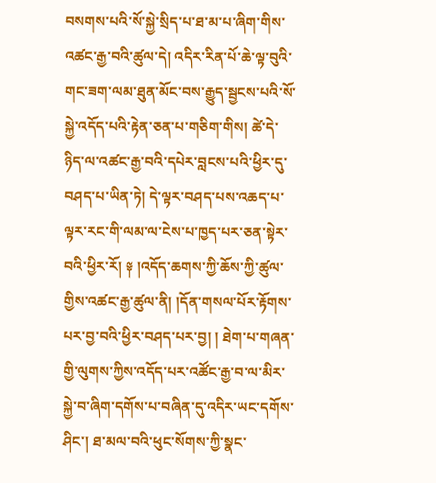བསགས་པའི་སོ་སྐྱེ་སྲིད་པ་ཐ་མ་པ་ཞིག་གིས་འཚང་རྒྱ་བའི་ཚུལ་དེ། འདིར་རིན་པོ་ཆེ་ལྟ་བུའི་གང་ཟག་ལམ་ཐུན་མོང་བས་རྒྱུད་སྦྱངས་པའི་སོ་སྐྱེ་འདོད་པའི་རྟེན་ཅན་པ་གཅིག་གིས། ཚེ་དེ་ཉིད་ལ་འཚང་རྒྱ་བའི་དཔེར་བླངས་པའི་ཕྱིར་དུ་བཤད་པ་ཡིན་ཏེ། དེ་ལྟར་བཤད་པས་འཆད་པ་ལྟར་རང་གི་ལམ་ལ་ངེས་པ་ཁྱད་པར་ཅན་སྟེར་བའི་ཕྱིར་རོ། ༈ །འདོད་ཆགས་ཀྱི་ཆོས་ཀྱི་ཚུལ་གྱིས་འཚང་རྒྱ་ཚུལ་ནི། །དོན་གསལ་པོར་རྟོགས་པར་བྱ་བའི་ཕྱིར་བཤད་པར་བྱ། ། ཐེག་པ་གཞན་གྱི་ལུགས་ཀྱིས་འདོད་པར་འཚོང་རྒྱ་བ་ལ་མིར་སྐྱེ་བ་ཞིག་དགོས་པ་བཞིན་དུ་འདིར་ཡང་དགོས་ཤིང་། ཐ་མལ་བའི་ཕུང་སོགས་ཀྱི་སྣང་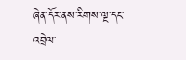ཞེན་དོར་ནས་རིགས་ལྔ་དང་འབྲེལ་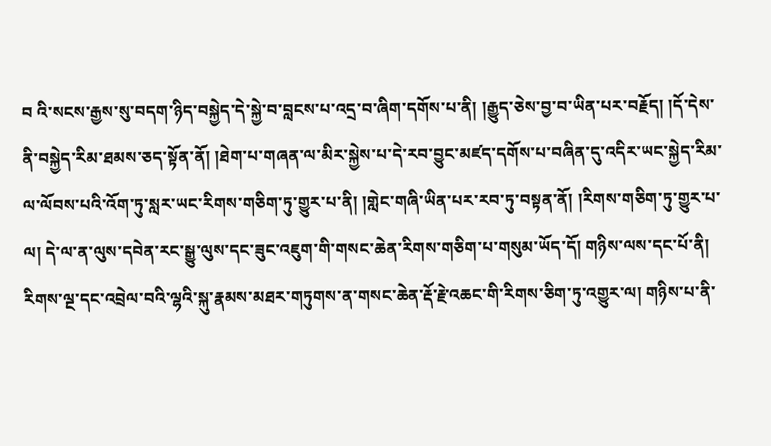བ འི་སངས་རྒྱས་སུ་བདག་ཉིད་བསྐྱེད་དེ་སྐྱེ་བ་བླངས་པ་འདྲ་བ་ཞིག་དགོས་པ་ནི། །རྒྱུད་ཅེས་བྱ་བ་ཡིན་པར་བརྗོད། །དོ་དེས་ནི་བསྐྱེད་རིམ་ཐམས་ཅད་སྟོན་ནོ། །ཐེག་པ་གཞན་ལ་མིར་སྐྱེས་པ་དེ་རབ་བྱུང་མཛད་དགོས་པ་བཞིན་དུ་འདིར་ཡང་སྐྱེད་རིམ་ལ་ལོབས་པའི་འོག་ཏུ་སླར་ཡང་རིགས་གཅིག་ཏུ་གྱུར་པ་ནི། །གླེང་གཞི་ཡིན་པར་རབ་ཏུ་བསྟན་ནོ། །རིགས་གཅིག་ཏུ་གྱུར་པ་ལ། དེ་ལ་ན་ལུས་དབེན་རང་སྒྱུ་ལུས་དང་ཟུང་འཇུག་གི་གསང་ཆེན་རིགས་གཅིག་པ་གསུམ་ཡོད་དོ། གཉིས་ལས་དང་པོ་ནི། རིགས་ལྔ་དང་འབྲེལ་བའི་ལྷའི་སྐུ་རྣམས་མཐར་གཏུགས་ན་གསང་ཆེན་རྡོ་རྗེ་འཆང་གི་རིགས་ཅིག་ཏུ་འགྱུར་ལ། གཉིས་པ་ནི་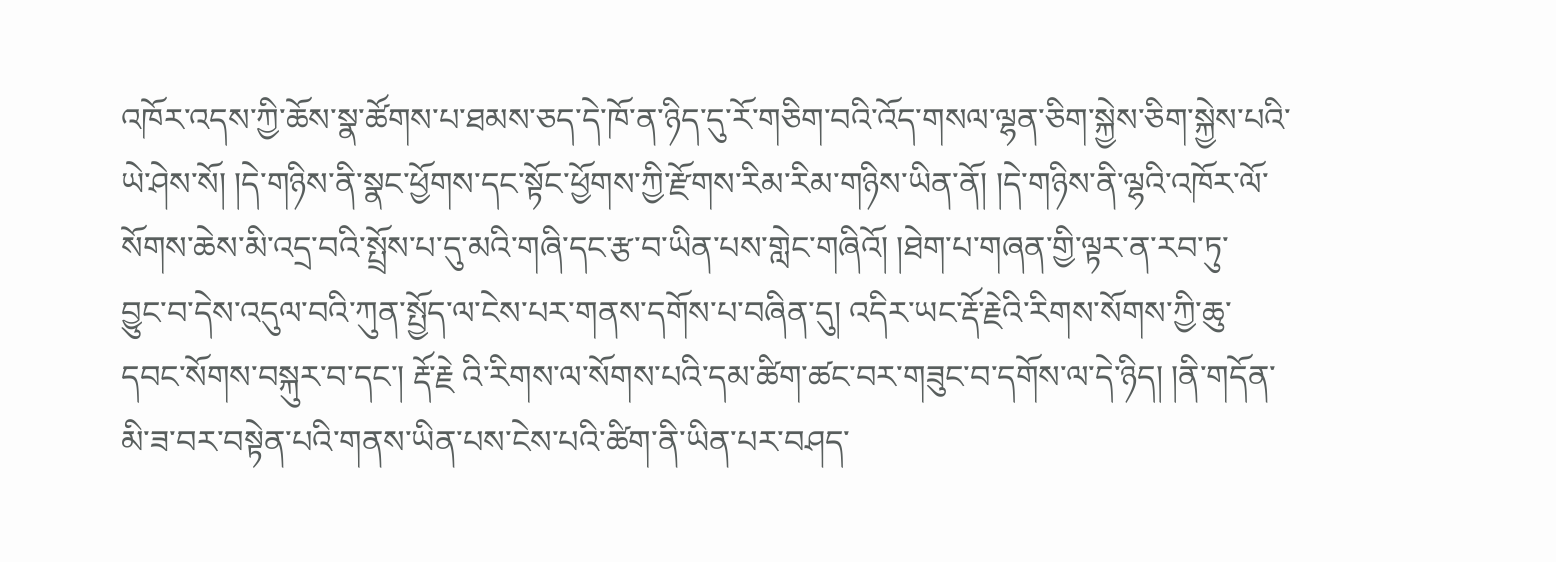འཁོར་འདས་ཀྱི་ཆོས་སྣ་ཚོགས་པ་ཐམས་ཅད་དེ་ཁོ་ན་ཉིད་དུ་རོ་གཅིག་བའི་འོད་གསལ་ལྷན་ཅིག་སྐྱེས་ཅིག་སྐྱེས་པའི་ཡེ་ཤེས་སོ། །དེ་གཉིས་ནི་སྣང་ཕྱོགས་དང་སྟོང་ཕྱོགས་ཀྱི་རྫོགས་རིམ་རིམ་གཉིས་ཡིན་ནོ། །དེ་གཉིས་ནི་ལྷའི་འཁོར་ལོ་སོགས་ཆེས་མི་འདྲ་བའི་སྤྲོས་པ་དུ་མའི་གཞི་དང་རྩ་བ་ཡིན་པས་གླེང་གཞིའོ། །ཐེག་པ་གཞན་གྱི་ལྟར་ན་རབ་ཏུ་
བྱུང་བ་དེས་འདུལ་བའི་ཀུན་སྤྱོད་ལ་ངེས་པར་གནས་དགོས་པ་བཞིན་དུ། འདིར་ཡང་རྡོ་རྗེའི་རིགས་སོགས་ཀྱི་ཆུ་དབང་སོགས་བསྐུར་བ་དང་། རྡོ་རྗེ འི་རིགས་ལ་སོགས་པའི་དམ་ཚིག་ཚང་བར་གཟུང་བ་དགོས་ལ་དེ་ཉིད། །ནི་གདོན་མི་ཟ་བར་བསྟེན་པའི་གནས་ཡིན་པས་ངེས་པའི་ཚིག་ནི་ཡིན་པར་བཤད་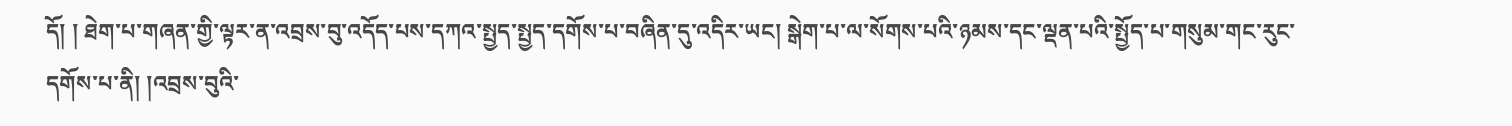དོ། ། ཐེག་པ་གཞན་གྱི་ལྟར་ན་འབྲས་བུ་འདོད་པས་དཀའ་སྤྱད་སྤྱད་དགོས་པ་བཞིན་དུ་འདིར་ཡང། སྒེག་པ་ལ་སོགས་པའི་ཉམས་དང་ལྡན་པའི་སྤྱོད་པ་གསུམ་གང་རུང་དགོས་པ་ནི། །འབྲས་བུའི་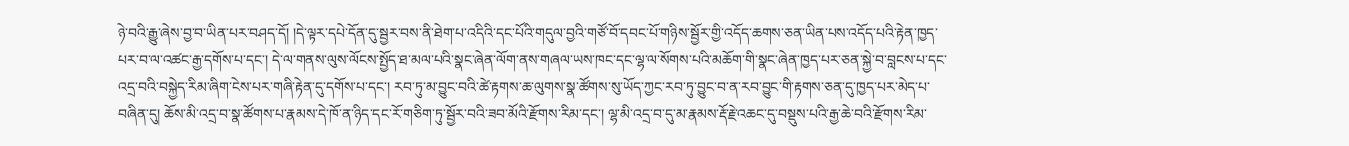ཉེ་བའི་རྒྱུ་ཞེས་བྱ་བ་ཡིན་པར་བཤད་དོ། །དེ་ལྟར་དཔེ་དོན་དུ་སྦྱར་བས་ནི་ཐེག་པ་འདིའི་དང་པོའི་གདུལ་བྱའི་གཙོ་བོ་དབང་པོ་གཉིས་སྦྱོར་གྱི་འདོད་ཆགས་ཅན་ཡིན་པས་འདོད་པའི་རྟེན་ཁྱད་པར་བ་ལ་འཚང་རྒྱ་དགོས་པ་དང་། དེ་ལ་གནས་ལུས་ལོངས་སྤྱོད་ཐ་མལ་པའི་སྣང་ཞེན་ལོག་ནས་གཞལ་ཡས་ཁང་དང་ལྷ་ལ་སོགས་པའི་མཆོག་གི་སྣང་ཞེན་ཁྱད་པར་ཅན་སྐྱེ་བ་བླངས་པ་དང་འདྲ་བའི་བསྐྱེད་རིམ་ཞིག་ངེས་པར་གཞི་རྟེན་དུ་དགོས་པ་དང་། རབ་ཏུ་མ་བྱུང་བའི་ཚེ་རྟགས་ཆ་ལུགས་སྣ་ཚོགས་སུ་ཡོད་ཀྱང་རབ་ཏུ་བྱུང་བ་ན་རབ་བྱུང་གི་རྟགས་ཅན་དུ་ཁྱད་པར་མེད་པ་བཞིན་དུ། ཆོས་མི་འདྲ་བ་སྣ་ཚོགས་པ་རྣམས་དེ་ཁོ་ན་ཉིད་དང་རོ་གཅིག་ཏུ་སྦྱོར་བའི་ཟབ་མོའི་རྫོགས་རིམ་དང་། ལྷ་མི་འདྲ་བ་དུ་མ་རྣམས་རྡོ་རྗེ་འཆང་དུ་བསྡུས་པའི་རྒྱ་ཆེ་བའི་རྫོགས་རིམ་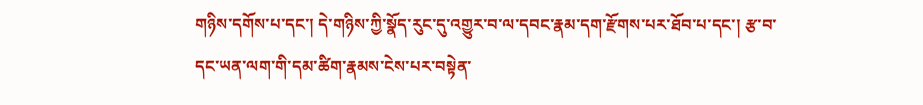གཉིས་དགོས་པ་དང་། དེ་གཉིས་ཀྱི་སྣོད་རུང་དུ་འགྱུར་བ་ལ་དབང་རྣམ་དག་རྫོགས་པར་ཐོབ་པ་དང་། རྩ་བ་དང་ཡན་ལག་གི་དམ་ཚིག་རྣམས་ངེས་པར་བསྟེན་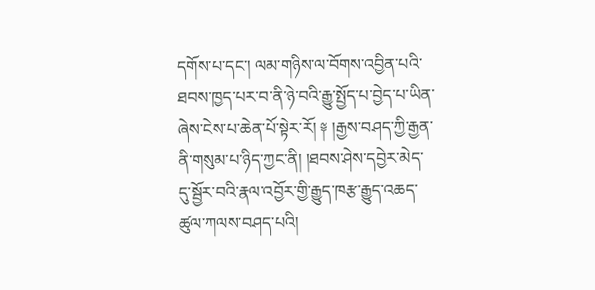དགོས་པ་དང་། ལམ་གཉིས་ལ་བོགས་འབྱིན་པའི་ཐབས་ཁྱད་པར་བ་ནི་ཉེ་བའི་རྒྱུ་སྤྱོད་པ་བྱེད་པ་ཡིན་ཞེས་ངེས་པ་ཆེན་པོ་སྟེར་རོ། ༈ །རྒྱས་བཤད་ཀྱི་རྒྱན་ནི་གསུམ་པ་ཉིད་ཀྱང་ནི། །ཐབས་ཤེས་དབྱེར་མེད་
དུ་སྦྱོར་བའི་རྣལ་འབྱོར་གྱི་རྒྱུད་ཁརྩ་རྒྱུད་འཆད་ཚུལ་ཀལས་བཤད་པའི།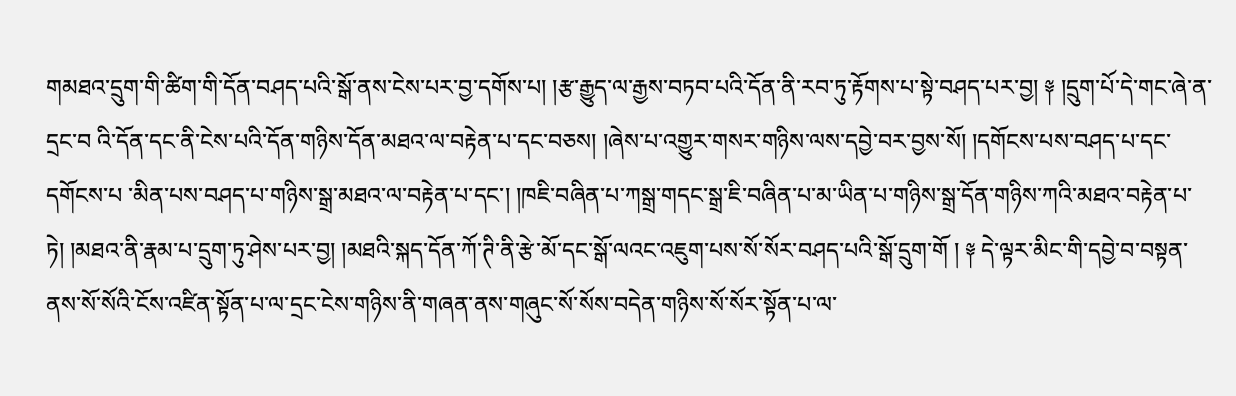གམཐའ་དྲུག་གི་ཚིག་གི་དོན་བཤད་པའི་སྒོ་ནས་ངེས་པར་བྱ་དགོས་པ། །རྩ་རྒྱུད་ལ་རྒྱས་བཏབ་པའི་དོན་ནི་རབ་ཏུ་རྟོགས་པ་སྟེ་བཤད་པར་བྱ། ༈ །དྲུག་པོ་དེ་གང་ཞེ་ན་དྲང་བ འི་དོན་དང་ནི་ངེས་པའི་དོན་གཉིས་དོན་མཐའ་ལ་བརྟེན་པ་དང་བཅས། །ཞེས་པ་འགྱུར་གསར་གཉིས་ལས་དབྱེ་བར་བྱས་སོ། །དགོངས་པས་བཤད་པ་དང་ དགོངས་པ ་མིན་པས་བཤད་པ་གཉིས་སྒྲ་མཐའ་ལ་བརྟེན་པ་དང་། །ཁཇི་བཞིན་པ་ཀསྒྲ་གདང་སྒྲ་ཇི་བཞིན་པ་མ་ཡིན་པ་གཉིས་སྒྲ་དོན་གཉིས་ཀའི་མཐའ་བརྟེན་པ་ཏེ། །མཐའ་ནི་རྣམ་པ་དྲུག་ཏུ་ཤེས་པར་བྱ། །མཐའི་སྐད་དོན་ཀོ་ཊི་ནི་རྩེ་མོ་དང་སྒོ་ལའང་འཇུག་པས་སོ་སོར་བཤད་པའི་སྒོ་དྲུག་གོ ། ༈ དེ་ལྟར་མིང་གི་དབྱེ་བ་བསྟན་ནས་སོ་སོའི་ངོས་འཛིན་སྟོན་པ་ལ་དྲང་ངེས་གཉིས་ནི་གཞན་ནས་གཞུང་སོ་སོས་བདེན་གཉིས་སོ་སོར་སྟོན་པ་ལ་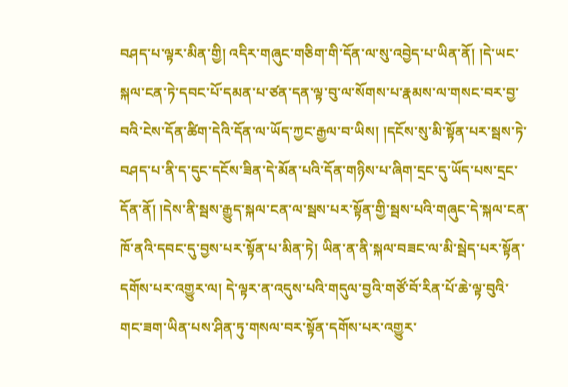བཤད་པ་ལྟར་མིན་གྱི། འདིར་གཞུང་གཅིག་གི་དོན་ལ་སུ་འབྱེད་པ་ཡིན་ནོ། །དེ་ཡང་སྐལ་ངན་ཏེ་དབང་པོ་དམན་པ་ཙན་དན་ལྟ་བུ་ལ་སོགས་པ་རྣམས་ལ་གསང་བར་བྱ་བའི་ངེས་དོན་ཚིག་དེའི་དོན་ལ་ཡོད་ཀྱང་རྒྱལ་བ་ཡིས། །དངོས་སུ་མི་སྟོན་པར་སྦས་ཏེ་བཤད་པ་ནི་ད་དུང་དངོས་ཟིན་དེ་མོན་པའི་དོན་གཉིས་པ་ཞིག་དྲང་དུ་ཡོད་པས་དྲང་དོན་ནོ། །དེས་ནི་སྦས་རྒྱུད་སྐལ་ངན་ལ་སྦས་པར་སྟོན་གྱི་སྦས་པའི་གཞུང་དེ་སྐལ་ངན་ཁོ་ནའི་དབང་དུ་བྱས་པར་སྟོན་པ་མིན་ཏེ། ཡིན་ན་ནི་སྐལ་བཟང་ལ་མི་སྦེད་པར་སྟོན་དགོས་པར་འགྱུར་ལ། དེ་ལྟར་ན་འདུས་པའི་གདུལ་བྱའི་གཙོ་བོ་རིན་པོ་ཆེ་ལྟ་བུའི་གང་ཟག་ཡིན་པས་ཤིན་ཏུ་གསལ་བར་སྟོན་དགོས་པར་འགྱུར་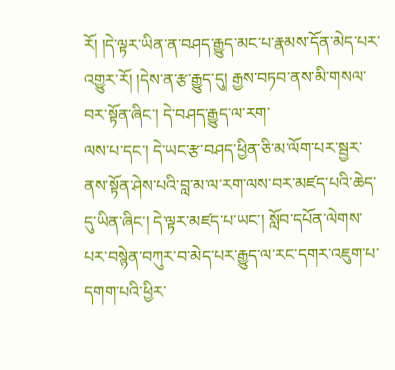རོ། །དེ་ལྟར་ཡིན་ན་བཤད་རྒྱུད་མང་པ་རྣམས་དོན་མེད་པར་འགྱུར་རོ། །དེས་ན་རྩ་རྒྱུད་དུ། རྒྱས་བཏབ་ནས་མི་གསལ་བར་སྟོན་ཞིང་། དེ་བཤད་རྒྱུད་ལ་རག་
ལས་པ་དང་། དེ་ཡང་རྩ་བཤད་ཕྱིན་ཅི་མ་ལོག་པར་སྦྱར་ནས་སྟོན་ཤེས་པའི་བླ་མ་ལ་རག་ལས་བར་མཛད་པའི་ཆེད་དུ་ཡིན་ཞིང་། དེ་ལྟར་མཛད་པ་ཡང་། སློབ་དཔོན་ལེགས་པར་བསྙེན་བཀུར་བ་མེད་པར་རྒྱུད་ལ་རང་དགར་འཇུག་པ་དགག་པའི་ཕྱིར་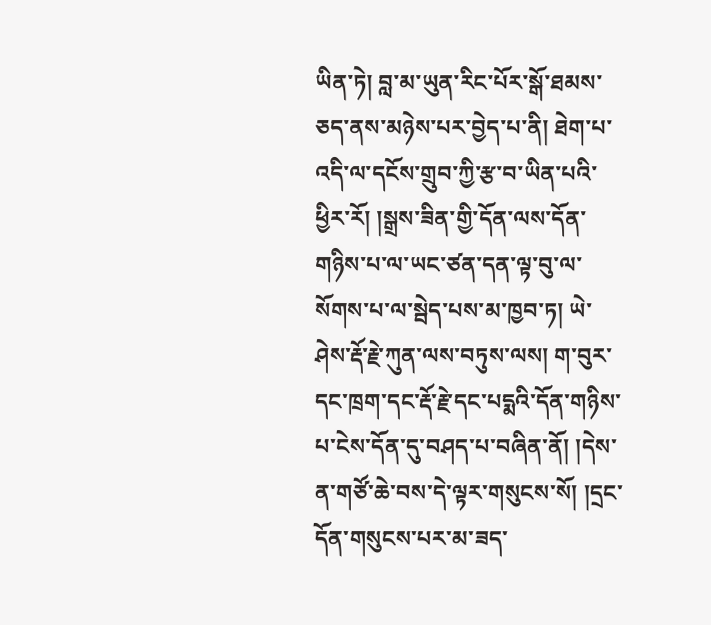ཡིན་ཏེ། བླ་མ་ཡུན་རིང་པོར་སྒོ་ཐམས་ཅད་ནས་མཉེས་པར་བྱེད་པ་ནི། ཐེག་པ་འདི་ལ་དངོས་གྲུབ་ཀྱི་རྩ་བ་ཡིན་པའི་ཕྱིར་རོ། །སྒྲས་ཟིན་གྱི་དོན་ལས་དོན་གཉིས་པ་ལ་ཡང་ཙན་དན་ལྟ་བུ་ལ་སོགས་པ་ལ་སྦེད་པས་མ་ཁྱབ་ཏ། ཡེ་ཤེས་རྡོ་རྗེ་ཀུན་ལས་བཏུས་ལས། ག་བུར་དང་ཁྲག་དང་རྡོ་རྗེ་དང་པདྨའི་དོན་གཉིས་པ་ངེས་དོན་དུ་བཤད་པ་བཞིན་ནོ། །དེས་ན་གཙོ་ཆེ་བས་དེ་ལྟར་གསུངས་སོ། །དྲང་དོན་གསུངས་པར་མ་ཟད་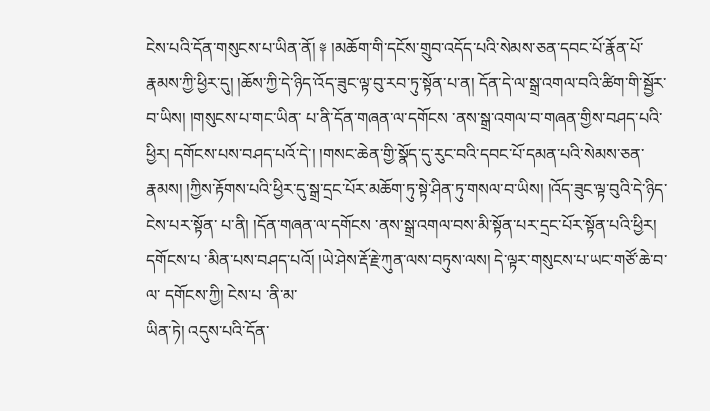ངེས་པའི་དོན་གསུངས་པ་ཡིན་ནོ། ༈ །མཆོག་གི་དངོས་གྲུབ་འདོད་པའི་སེམས་ཅན་དབང་པོ་རྣོན་པོ་རྣམས་ཀྱི་ཕྱིར་དུ། །ཆོས་ཀྱི་དེ་ཉིད་འོད་ཟུང་ལྟ་བུ་རབ་ཏུ་སྟོན་པ་ན། དོན་དེ་ལ་སྒྲ་འགལ་བའི་ཚིག་གི་སྦྱོར་བ་ཡིས། །གསུངས་པ་གང་ཡིན་ པ་ནི་དོན་གཞན་ལ་དགོངས ་ནས་སྒྲ་འགལ་བ་གཞན་གྱིས་བཤད་པའི་ཕྱིར། དགོངས་པས་བཤད་པའོ་དེ་། །གསང་ཆེན་གྱི་སྣོད་དུ་རུང་བའི་དབང་པོ་དམན་པའི་སེམས་ཅན་རྣམས། །ཀྱིས་རྟོགས་པའི་ཕྱིར་དུ་སྒྲ་དྲང་པོར་མཆོག་ཏུ་སྟེ་ཤིན་ཏུ་གསལ་བ་ཡིས། །འོད་ཟུང་ལྟ་བུའི་དེ་ཉིད་ངེས་པར་སྟོན་ པ་ནི། །དོན་གཞན་ལ་དགོངས ་ནས་སྒྲ་འགལ་བས་མི་སྟོན་པར་དྲང་པོར་སྟོན་པའི་ཕྱིར། དགོངས་པ ་མིན་པས་བཤད་པའོ། །ཡེ་ཤེས་རྡོ་རྗེ་ཀུན་ལས་བཏུས་ལས། དེ་ལྟར་གསུངས་པ་ཡང་གཙོ་ཆེ་བ་ལ་ དགོངས་ཀྱི། ངེས་པ ་ནི་མ་
ཡིན་ཏེ། འདུས་པའི་དོན་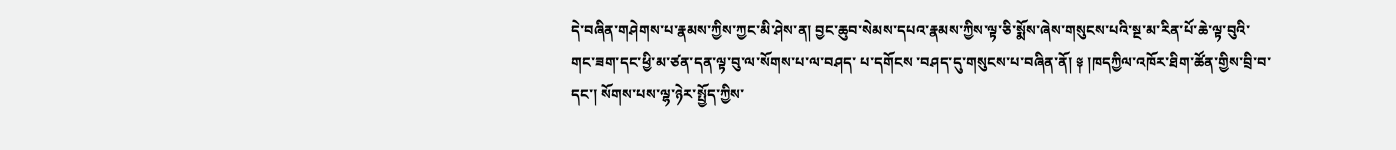དེ་བཞིན་གཤེགས་པ་རྣམས་ཀྱིས་ཀྱང་མི་ཤེས་ན། བྱང་ཆུབ་སེམས་དཔའ་རྣམས་ཀྱིས་ལྟ་ཅི་སྨོས་ཞེས་གསུངས་པའི་སྔ་མ་རིན་པོ་ཆེ་ལྟ་བུའི་གང་ཟག་དང་ཕྱི་མ་ཙན་དན་ལྟ་བུ་ལ་སོགས་པ་ལ་བཤད་ པ་དགོངས ་བཤད་དུ་གསུངས་པ་བཞིན་ནོ། ༈ །ཁདཀྱིལ་འཁོར་ཐིག་ཚོན་གྱིས་བྲི་བ་དང་། སོགས་པས་ལྷ་ཉེར་སྤྱོད་ཀྱིས་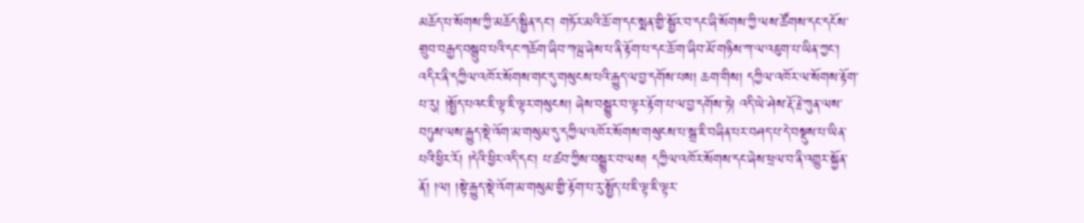མཆོད་པ་སོགས་ཀྱི་མཆོད་སྦྱིན་དང་། གཏོར་མའི་ཆོ་ག་དང་སྨན་གྱི་སྦྱོར་བ་དང་ཞི་སོགས་ཀྱི་ལས་ཚོགས་དང་དངོས་གྲུབ་བརྒྱད་བསྒྲུབ་པའི་དང་ཀཆོག་ཞིབ་ཀལྦ་ཞེས་པ་ནི་རྟོག་པ་དང་ཆོ་ག་ཞིབ་མོ་གཉིས་ཀ་ལ་འཇུག་པ་ཡིན་ཀྱང་། འདིར་ནི་དཀྱིལ་འཁོར་སོགས་གང་དུ་གསུངས་པའི་རྒྱུད་ལ་བྱ་དགོས་པས། ཆག་གིས། དཀྱིལ་འཁོར་ལ་སོགས་རྟོག་པ་རུ། །སྤྱོད་པའང་ཇི་ལྟ་ཇི་ལྟར་གསུངས། ཞེས་བསྒྱུར་བ་ལྟར་རྟོག་པ་ལ་བྱ་དགོས་ཏེ། འདི་ཡེ་ཤེས་རྡོ་རྗེ་ཀུན་ལས་བཏུས་ལས་རྒྱུད་སྡེ་འོག་མ་གསུམ་དུ་དཀྱིལ་འཁོར་སོགས་གསུངས་པ་སྒྲ་ཇི་བཞིན་པར་བཤད་པ་དེ་བསྡུས་པ་ཡིན་པའི་ཕྱིར་རོ། །དེའི་ཕྱིར་འདི་དང་། པ་ཚབ་ཀྱིས་བསྒྱུར་བ་ལས། དཀྱིལ་འཁོར་སོགས་དང་ཞེས་ཕྲལ་བ་ནི་འགྱུར་སྐྱོན་ནོ། །ལ། །སྟེ་རྒྱུད་སྡེ་འོག་མ་གསུམ་གྱི་རྟོག་པ་རུ་སྤྱོད་པ་ཇི་ལྟ་ཇི་ལྟར་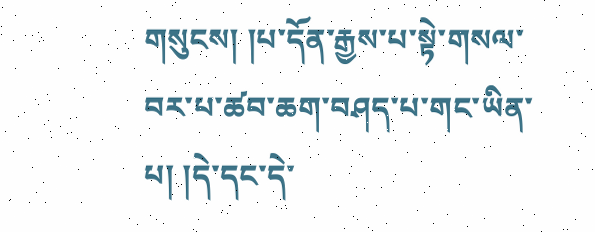གསུངས། །པ་དོན་རྒྱས་པ་སྟེ་གསལ་བར་པ་ཚབ་ཆག་བཤད་པ་གང་ཡིན་པ། །དེ་དང་དེ་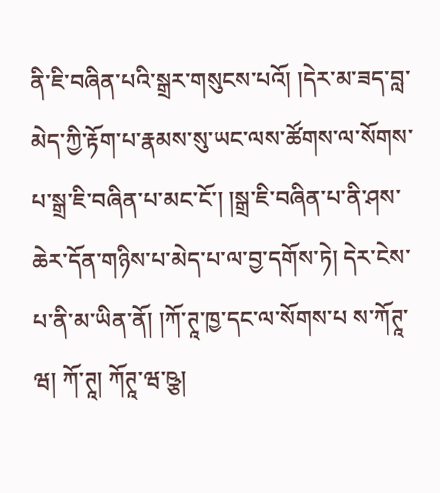ནི་ཇི་བཞིན་པའི་སྒྲར་གསུངས་པའོ། །དེར་མ་ཟད་བླ་མེད་ཀྱི་རྟོག་པ་རྣམས་སུ་ཡང་ལས་ཚོགས་ལ་སོགས་པ་སྒྲ་ཇི་བཞིན་པ་མང་ངོ་། །སྒྲ་ཇི་བཞིན་པ་ནི་ཤས་ཆེར་དོན་གཉིས་པ་མེད་པ་ལ་བྱ་དགོས་ཏེ། དེར་ངེས་པ་ནི་མ་ཡིན་ནོ། །ཀོ་ཊཱ་ཁྱ་དང་ལ་སོགས་པ ས་ཀོཊཱ་ཝ། ཀོ་ཊཱ། ཀོཊཱ་ཝ་ཥྩ།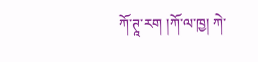ཀོ་ཊཱ་རག །ཀོ་ལ་ཁྱ། ཀེ་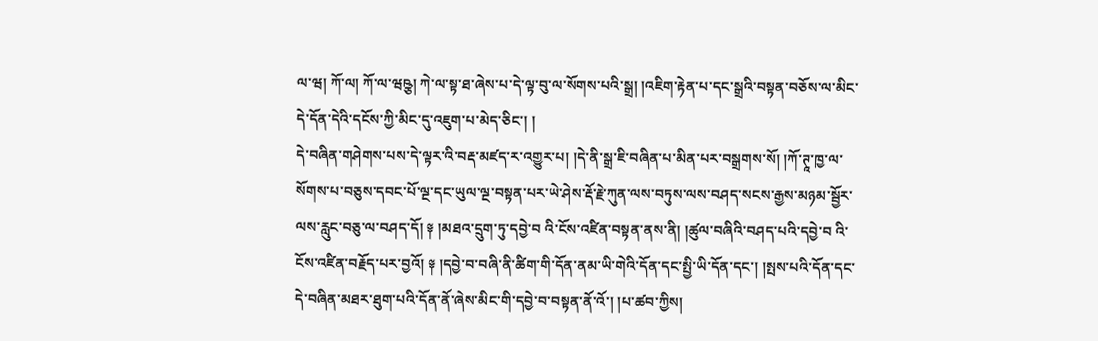ལ་ཝ། ཀོ་ལ། ཀོ་ལ་ཝཥྩ། ཀེ་ལ་སྟ་ཐ་ཞེས་པ་དེ་ལྟ་བུ་ལ་སོགས་པའི་སྒྲ། །འཇིག་རྟེན་པ་དང་སྒྲའི་བསྟན་བཅོས་ལ་མིང་དེ་དོན་དེའི་དངོས་ཀྱི་མིང་དུ་འཇུག་པ་མེད་ཅིང་། །
དེ་བཞིན་གཤེགས་པས་དེ་ལྟར་འི་བརྡ་མཛད་ར་འགྱུར་པ། །དེ་ནི་སྒྲ་ཇི་བཞིན་པ་མིན་པར་བསྒྲགས་སོ། །ཀོ་ཊཱ་ཁྱ་ལ་སོགས་པ་བཅུས་དབང་པོ་ལྔ་དང་ཡུལ་ལྔ་བསྟན་པར་ཡེ་ཤེས་རྡོ་རྗེ་ཀུན་ལས་བཏུས་ལས་བཤད་སངས་རྒྱས་མཉམ་སྦྱོར་ལས་རླུང་བཅུ་ལ་བཤད་དོ། ༈ །མཐའ་དྲུག་ཏུ་དབྱེ་བ འི་ངོས་འཛིན་བསྟན་ནས་ནི། །ཚུལ་བཞིའི་བཤད་པའི་དབྱེ་བ འི་ངོས་འཛིན་བརྗོད་པར་བྱའོ། ༈ །དབྱེ་བ་བཞི་ནི་ཚིག་གི་དོན་ནམ་ཡི་གེའི་དོན་དང་སྤྱི་ཡི་དོན་དང་། །སྤས་པའི་དོན་དང་དེ་བཞིན་མཐར་ཐུག་པའི་དོན་ནོ་ཞེས་མིང་གི་དབྱེ་བ་བསྟན་ནོ་འོ་། །པ་ཚབ་ཀྱིས།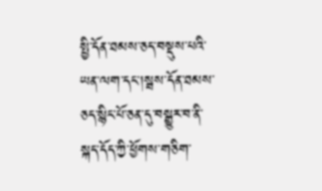སྤྱི་དོན་ཐམས་ཅད་བསྡུས་པའི་ཡན་ལག་དང་།སྦས་དོན་ཐམས་ཅད་སྙིང་པོ་ཅན་དུ་བསྒྱུར་བ་ནི་སྐད་དོད་ཀྱི་ཕྱོགས་གཅིག་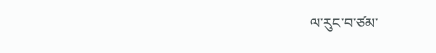ལ་རུང་བ་ཙམ་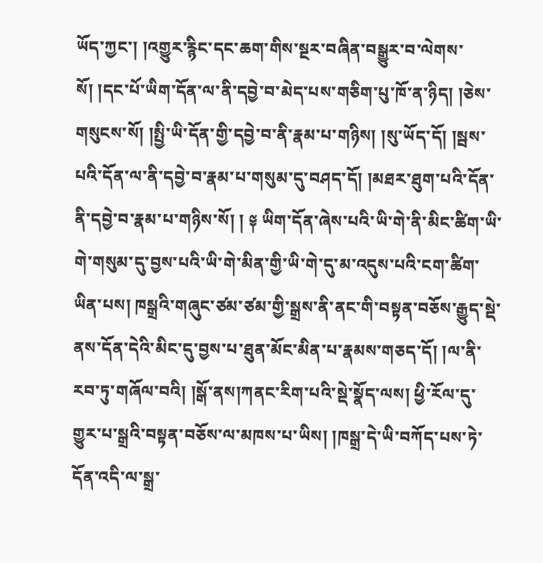ཡོད་ཀྱང་། །འགྱུར་རྙིང་དང་ཆག་གིས་སྔར་བཞིན་བསྒྱུར་བ་ལེགས་སོ། །དང་པོ་ཡིག་དོན་ལ་ནི་དབྱེ་བ་མེད་པས་གཅིག་པུ་ཁོ་ན་ཉིད། །ཅེས་གསུངས་སོ། །སྤྱི་ཡི་དོན་གྱི་དབྱེ་བ་ནི་རྣམ་པ་གཉིས། །སུ་ཡོད་དོ། །སྦས་པའི་དོན་ལ་ནི་དབྱེ་བ་རྣམ་པ་གསུམ་དུ་བཤད་དོ། །མཐར་ཐུག་པའི་དོན་ནི་དབྱེ་བ་རྣམ་པ་གཉིས་སོ། ། ༈ ཡིག་དོན་ཞེས་པའི་ཡི་གེ་ནི་མིང་ཚིག་ཡི་གེ་གསུམ་དུ་བྱས་པའི་ཡི་གེ་མིན་གྱི་ཡི་གེ་དུ་མ་འདུས་པའི་ངག་ཚིག་ཡིན་པས། ཁསྒྲའི་གཞུང་ཙམ་ཙམ་གྱི་སྒྲས་ནི་ནང་གི་བསྟན་བཅོས་རྒྱུད་སྡེ་ནས་དོན་དེའི་མིང་དུ་བྱས་པ་ཐུན་མོང་མིན་པ་རྣམས་གཅད་དོ། །ལ་ནི་རབ་ཏུ་གཞོལ་བའི། །སྒོ་ནས།ཀནང་རིག་པའི་སྡེ་སྣོད་ལས། ཕྱི་རོལ་དུ་གྱུར་པ་སྒྲའི་བསྟན་བཅོས་ལ་མཁས་པ་ཡིས། །ཁསྒྲ་དེ་ཡི་བཀོད་པས་ཏེ་དོན་འདི་ལ་སྒྲ་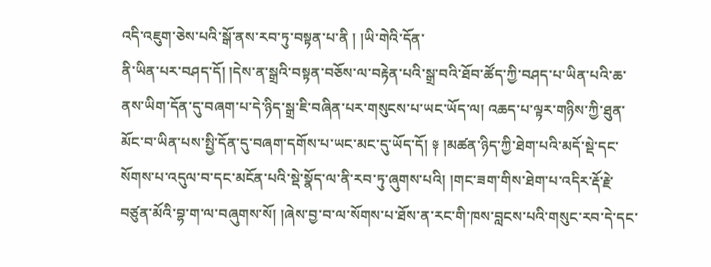འདི་འཇུག་ཅེས་པའི་སྒོ་ནས་རབ་ཏུ་བསྟན་པ་ནི ། །ཡི་གེའི་དོན་
ནི་ཡིན་པར་བཤད་དོ། །དེས་ན་སྒྲའི་བསྟན་བཅོས་ལ་བརྟེན་པའི་སྒྲ་བའི་ཐོབ་ཚོད་ཀྱི་བཤད་པ་ཡིན་པའི་ཆ་ནས་ཡིག་དོན་དུ་བཞག་པ་དེ་ཉིད་སྒྲ་ཇི་བཞིན་པར་གསུངས་པ་ཡང་ཡོད་ལ། འཆད་པ་ལྟར་གཉིས་ཀྱི་ཐུན་མོང་བ་ཡིན་པས་སྤྱི་དོན་དུ་བཞག་དགོས་པ་ཡང་མང་དུ་ཡོད་དོ། ༈ །མཚན་ཉིད་ཀྱི་ཐེག་པའི་མདོ་སྡེ་དང་སོགས་པ་འདུལ་བ་དང་མངོན་པའི་སྡེ་སྣོད་ལ་ནི་རབ་ཏུ་ཞུགས་པའི། །གང་ཟག་གིས་ཐེག་པ་འདིར་རྡོ་རྗེ་བཙུན་མོའི་བྷ་ག་ལ་བཞུགས་སོ། །ཞེས་བྱ་བ་ལ་སོགས་པ་ཐོས་ན་རང་གི་ཁས་བླངས་པའི་གསུང་རབ་དེ་དང་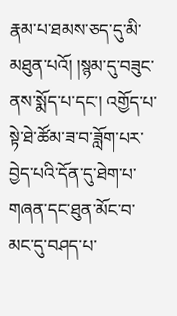རྣམ་པ་ཐམས་ཅད་དུ་མི་མཐུན་པའོ། །སྙམ་དུ་བཟུང་ནས་སྨོད་པ་དང་། འགྱོད་པ་སྟེ་ཐེ་ཚོམ་ཟ་བ་ཟློག་པར་བྱེད་པའི་དོན་དུ་ཐེག་པ་གཞན་དང་ཐུན་མོང་བ་མང་དུ་བཤད་པ་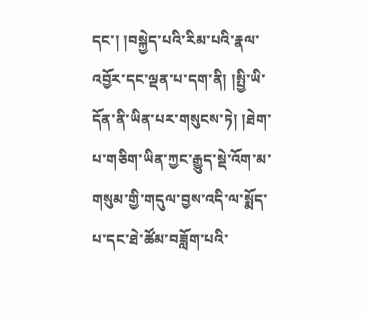དང་། །བསྐྱེད་པའི་རིམ་པའི་རྣལ་འབྱོར་དང་ལྡན་པ་དག་ནི། །སྤྱི་ཡི་དོན་ནི་ཡིན་པར་གསུངས་ཏེ། །ཐེག་པ་གཅིག་ཡིན་ཀྱང་རྒྱུད་སྡེ་འོག་མ་གསུམ་གྱི་གདུལ་བྱས་འདི་ལ་སྨོད་པ་དང་ཐེ་ཚོམ་བཟློག་པའི་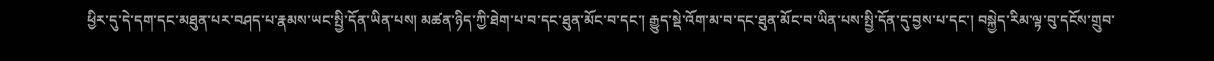ཕྱིར་དུ་དེ་དག་དང་མཐུན་པར་བཤད་པ་རྣམས་ཡང་སྤྱི་དོན་ཡིན་པས། མཚན་ཉིད་ཀྱི་ཐེག་པ་བ་དང་ཐུན་མོང་བ་དང་། རྒྱུད་སྡེ་འོག་མ་བ་དང་ཐུན་མོང་བ་ཡིན་པས་སྤྱི་དོན་དུ་བྱས་པ་དང་། བསྐྱེད་རིམ་ལྟ་བུ་དངོས་གྲུབ་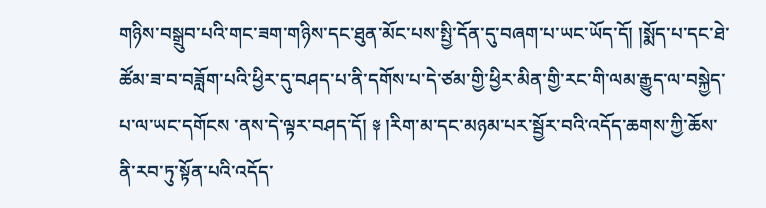གཉིས་བསྒྲུབ་པའི་གང་ཟག་གཉིས་དང་ཐུན་མོང་པས་སྤྱི་དོན་དུ་བཞག་པ་ཡང་ཡོད་དོ། །སྨོད་པ་དང་ཐེ་ཚོམ་ཟ་བ་བཟློག་པའི་ཕྱིར་དུ་བཤད་པ་ནི་དགོས་པ་དེ་ཙམ་གྱི་ཕྱིར་མིན་གྱི་རང་གི་ལམ་རྒྱུད་ལ་བསྐྱེད་ པ་ལ་ཡང་དགོངས ་ནས་དེ་ལྟར་བཤད་དོ། ༈ །རིག་མ་དང་མཉམ་པར་སྦྱོར་བའི་འདོད་ཆགས་ཀྱི་ཆོས་ནི་རབ་ཏུ་སྟོན་པའི་འདོད་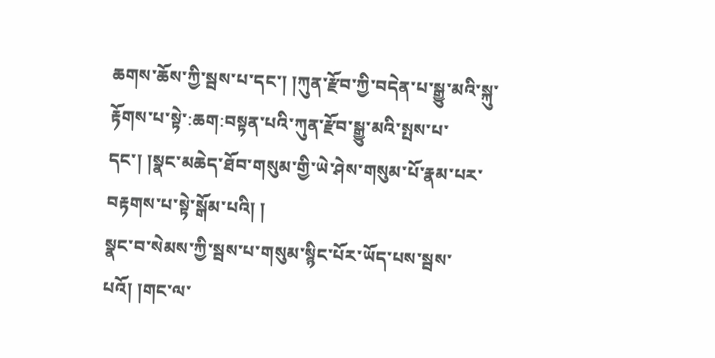ཆགས་ཆོས་ཀྱི་སྦས་པ་དང་། །ཀུན་རྫོབ་ཀྱི་བདེན་པ་སྒྱུ་མའི་སྐུ་རྟོགས་པ་སྟེ་:ཆག:བསྟན་པའི་ཀུན་རྫོབ་སྒྱུ་མའི་སྤས་པ་དང་། །སྣང་མཆེད་ཐོབ་གསུམ་གྱི་ཡེ་ཤེས་གསུམ་པོ་རྣམ་པར་བརྟགས་པ་སྟེ་སྒོམ་པའི། །
སྣང་བ་སེམས་ཀྱི་སྦས་པ་གསུམ་སྙིང་པོར་ཡོད་པས་སྦས་པའོ། །གང་ལ་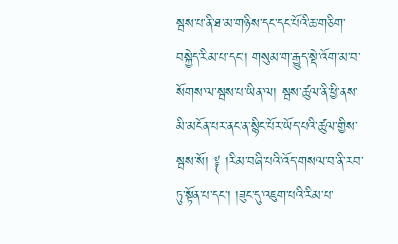སྦས་པ་ནི་ཐ་མ་གཉིས་དང་དང་པོའི་ཆ་གཅིག་བསྐྱེད་རིམ་པ་དང་། གསུམ་ག་རྒྱུད་སྡེ་འོག་མ་བ་སོགས་ལ་སྦས་པ་ཡིན་ལ། སྦས་ཚུལ་ནི་ཕྱི་ནས་མི་མངོན་པར་ནང་ན་སྙིང་པོར་ཡོད་པའི་ཚུལ་གྱིས་སྦས་སོ། ༈ །རིམ་བཞི་པའི་འོད་གསལ་བ་ནི་རབ་ཏུ་སྟོན་པ་དང་། །ཟུང་དུ་འཇུག་པའི་རིམ་པ་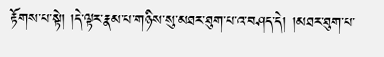རྟོགས་པ་སྟེ། །དེ་ལྟར་རྣམ་པ་གཉིས་སུ་མཐར་ཐུག་པ་འ་བཤད་དེ། །མཐར་ཐུག་པ་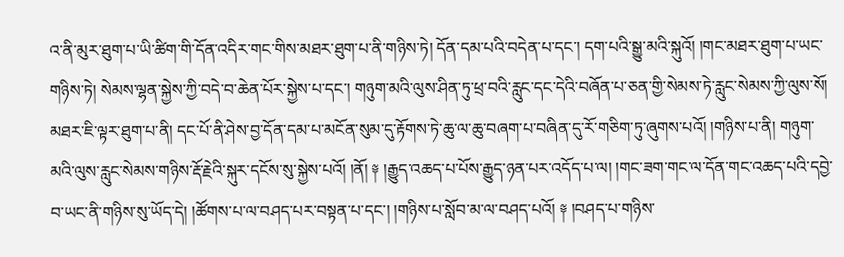འ་ནི་མུར་ཐུག་པ་ཡི་ཚིག་གི་དོན་འདིར་གང་གིས་མཐར་ཐུག་པ་ནི་གཉིས་ཏེ། དོན་དམ་པའི་བདེན་པ་དང་། དག་པའི་སྒྱུ་མའི་སྐུའོ། །གང་མཐར་ཐུག་པ་ཡང་གཉིས་ཏེ། སེམས་ལྷན་སྐྱེས་ཀྱི་བདེ་བ་ཆེན་པོར་སྐྱེས་པ་དང་། གཉུག་མའི་ལུས་ཤིན་ཏུ་ཕྲ་བའི་རླུང་དང་དེའི་བཞོན་པ་ཅན་གྱི་སེམས་ཏེ་རླུང་སེམས་ཀྱི་ལུས་སོ། མཐར་ཇི་ལྟར་ཐུག་པ་ནི། དང་པོ་ནི་ཤེས་བྱ་དོན་དམ་པ་མངོན་སུམ་དུ་རྟོགས་ཏེ་ཆུ་ལ་ཆུ་བཞག་པ་བཞིན་དུ་རོ་གཅིག་ཏུ་ཞུགས་པའོ། །གཉིས་པ་ནི། གཉུག་མའི་ལུས་རླུང་སེམས་གཉིས་རྡོ་རྗེའི་སྐུར་དངོས་སུ་སྐྱེས་པའོ། །ནོ། ༈ །རྒྱུད་འཆད་པ་པོས་རྒྱུད་ཉན་པར་འདོད་པ་ལ། །གང་ཟག་གང་ལ་དོན་གང་འཆད་པའི་དབྱེ་བ་ཡང་ནི་གཉིས་སུ་ཡོད་དེ། །ཚོགས་པ་ལ་བཤད་པར་བསྟན་པ་དང་། །གཉིས་པ་སློབ་མ་ལ་བཤད་པའོ། ༈ །བཤད་པ་གཉིས་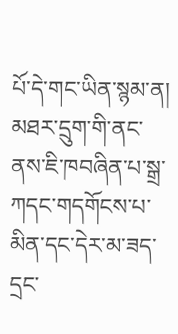པོ་དེ་གང་ཡིན་སྙམ་ན། མཐར་དྲུག་གི་ནང་ནས་ཇི་ཁབཞིན་པ་སྒྲ་ཀདང་གདགོངས་པ་མིན་དང་དེར་མ་ཟད་དྲང་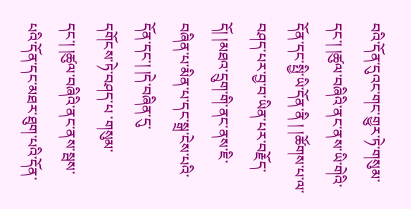བའི་དོན་དུའང་གང་གྱུར་ཏེ་གསུམ་དང་། །ཚུལ་བཞིའི་ནང་ནས་ཡི་གེའི་དོན་དང་སྤྱི་ཡི་དོན་ནི ། །ཚོགས་པ་ལ་བཤད་པར་བྱ་བ་ཡིན་པར་བརྗོད་དོ། །མཐའ་དྲུག་གི་ནང་ནས་ཇི་བཞིན་པ་མིན་པ་དང་སྒྲ་ངེས་པའི་དོན་དང་། །དེ་བཞིན་དུ་
དགོངས་ཏེ་བཤད་པ ་གསུམ་དང་། །ཚུལ་བཞིའི་ནང་ནས་སྦས་པའི་དོན་དང་མཐར་ཐུག་པའི་དོན་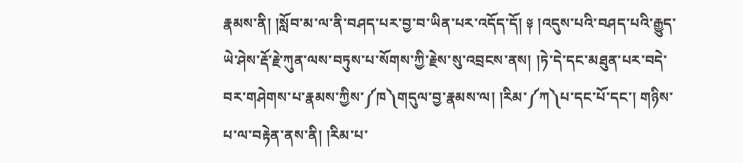རྣམས་ནི། །སློབ་མ་ལ་ནི་བཤད་པར་བྱ་བ་ཡིན་པར་འདོད་དོ། ༈ །འདུས་པའི་བཤད་པའི་རྒྱུད་ཡེ་ཤེས་རྡོ་རྗེ་ཀུན་ལས་བཏུས་པ་སོགས་ཀྱི་རྗེས་སུ་འབྲངས་ནས། །ཏེ་དེ་དང་མཐུན་པར་བདེ་བར་གཤེགས་པ་རྣམས་ཀྱིས་༼ཁ༽གདུལ་བྱ་རྣམས་ལ། །རིམ་༼ཀ༽པ་དང་པོ་དང་། གཉིས་པ་ལ་བརྟེན་ནས་ནི། །རིམ་པ་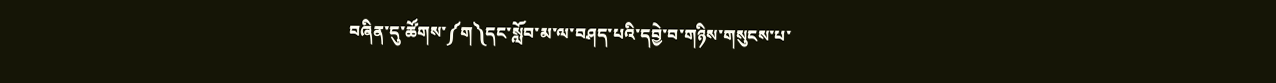བཞིན་དུ་ཚོགས་༼ག༽དང་སློབ་མ་ལ་བཤད་པའི་དབྱེ་བ་གཉིས་གསུངས་པ་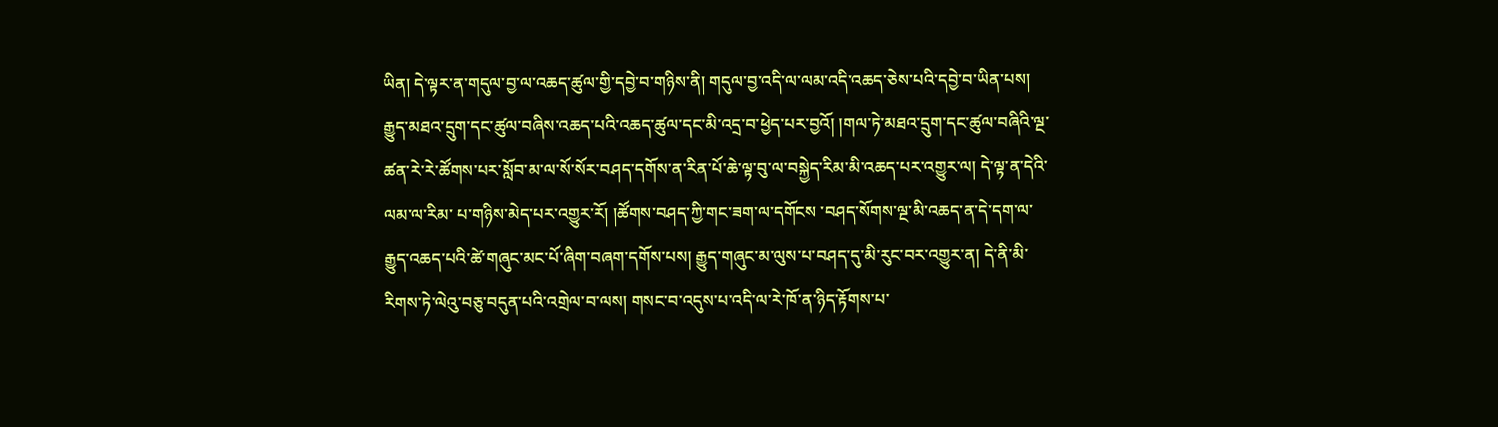ཡིན། དེ་ལྟར་ན་གདུལ་བྱ་ལ་འཆད་ཚུལ་གྱི་དབྱེ་བ་གཉིས་ནི། གདུལ་བྱ་འདི་ལ་ལམ་འདི་འཆད་ཅེས་པའི་དབྱེ་བ་ཡིན་པས། རྒྱུད་མཐའ་དྲུག་དང་ཚུལ་བཞིས་འཆད་པའི་འཆད་ཚུལ་དང་མི་འདྲ་བ་ཕྱེད་པར་བྱའོ། །གལ་ཏེ་མཐའ་དྲུག་དང་ཚུལ་བཞིའི་ལྔ་ཚན་རེ་རེ་ཚོགས་པར་སློབ་མ་ལ་སོ་སོར་བཤད་དགོས་ན་རིན་པོ་ཆེ་ལྟ་བུ་ལ་བསྐྱེད་རིམ་མི་འཆད་པར་འགྱུར་ལ། དེ་ལྟ་ན་དེའི་ལམ་ལ་རིམ་ པ་གཉིས་མེད་པར་འགྱུར་རོ། །ཚོགས་བཤད་ཀྱི་གང་ཟག་ལ་དགོངས ་བཤད་སོགས་ལྔ་མི་འཆད་ན་དེ་དག་ལ་རྒྱུད་འཆད་པའི་ཚེ་གཞུང་མང་པོ་ཞིག་བཞག་དགོས་པས། རྒྱུད་གཞུང་མ་ལུས་པ་བཤད་དུ་མི་རུང་བར་འགྱུར་ན། དེ་ནི་མི་རིགས་ཏེ་ལེའུ་བཅུ་བདུན་པའི་འགྲེལ་བ་ལས། གསང་བ་འདུས་པ་འདི་ལ་རེ་ཁོ་ན་ཉིད་རྟོགས་པ་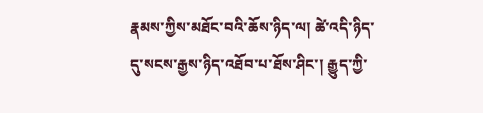རྣམས་ཀྱིས་མཐོང་བའི་ཆོས་ཉིད་ལ། ཚེ་འདི་ཉིད་དུ་སངས་རྒྱས་ཉིད་འཐོབ་པ་ཐོས་ཤིང་། རྒྱུད་ཀྱི་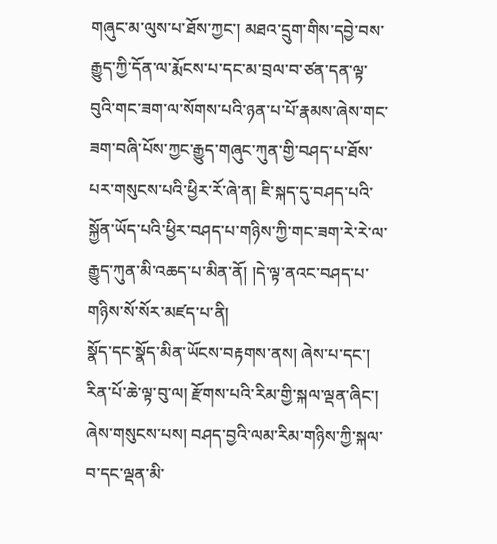གཞུང་མ་ལུས་པ་ཐོས་ཀྱང་། མཐའ་དྲུག་གིས་དབྱེ་བས་རྒྱུད་ཀྱི་དོན་ལ་རྨོངས་པ་དང་མ་བྲལ་བ་ཙན་དན་ལྟ་བུའི་གང་ཟག་ལ་སོགས་པའི་ཉན་པ་པོ་རྣམས་ཞེས་གང་ཟག་བཞི་པོས་ཀྱང་རྒྱུད་གཞུང་ཀུན་གྱི་བཤད་པ་ཐོས་པར་གསུངས་པའི་ཕྱིར་རོ་ཞེ་ན། ཇི་སྐད་དུ་བཤད་པའི་སྐྱོན་ཡོད་པའི་ཕྱིར་བཤད་པ་གཉིས་ཀྱི་གང་ཟག་རེ་རེ་ལ་རྒྱུད་ཀུན་མི་འཆད་པ་མིན་ནོ། །དེ་ལྟ་ནའང་བཤད་པ་གཉིས་སོ་སོར་མཛད་པ་ནི།
སྣོད་དང་སྣོད་མིན་ཡོངས་བརྟགས་ནས། ཞེས་པ་དང་། རིན་པོ་ཆེ་ལྟ་བུ་ལ། རྫོགས་པའི་རིམ་གྱི་སྐལ་ལྡན་ཞིང་། ཞེས་གསུངས་པས། བཤད་བྱའི་ལམ་རིམ་གཉིས་ཀྱི་སྐལ་བ་དང་ལྡན་མི་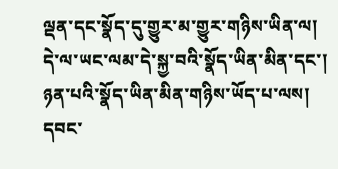ལྡན་དང་སྣོད་དུ་གྱུར་མ་གྱུར་གཉིས་ཡིན་ལ། དེ་ལ་ཡང་ལམ་དེ་སྐྱ་བའི་སྣོད་ཡིན་མིན་དང་། ཉན་པའི་སྣོད་ཡིན་མིན་གཉིས་ཡོད་པ་ལས། དབང་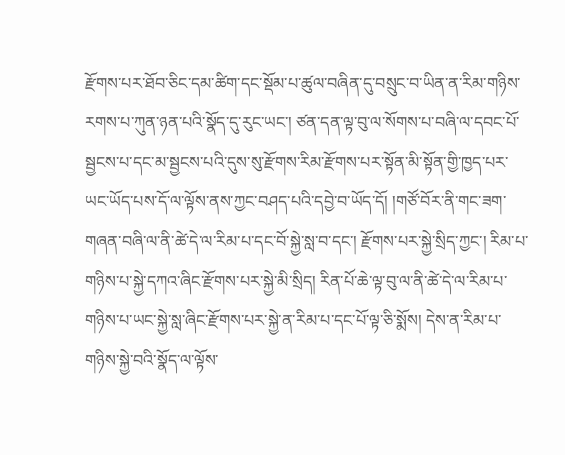རྫོགས་པར་ཐོབ་ཅིང་དམ་ཚིག་དང་སྡོམ་པ་ཚུལ་བཞིན་དུ་བསྲུང་བ་ཡིན་ན་རིམ་གཉིས་རགས་པ་ཀུན་ཉན་པའི་སྣོད་དུ་རུང་ཡང་། ཙན་དན་ལྟ་བུ་ལ་སོགས་པ་བཞི་ལ་དབང་པོ་སྦྱངས་པ་དང་མ་སྦྱངས་པའི་དུས་སུ་རྫོགས་རིམ་རྫོགས་པར་སྟོན་མི་སྟོན་གྱི་ཁྱད་པར་ཡང་ཡོད་པས་དོ་ལ་ལྟོས་ནས་ཀྱང་བཤད་པའི་དབྱེ་བ་ཡོད་དོ། །གཙོ་བོར་ནི་གང་ཟག་གཞན་བཞི་ལ་ནི་ཚེ་དེ་ལ་རིམ་པ་དང་བོ་སྐྱེ་སླ་བ་དང་། རྫོགས་པར་སྐྱེ་སྲིད་ཀྱང་། རིམ་པ་གཉིས་པ་སྐྱེ་དཀའ་ཞིང་རྫོགས་པར་སྐྱེ་མི་སྲིད། རིན་པོ་ཆེ་ལྟ་བུ་ལ་ནི་ཚེ་དེ་ལ་རིམ་པ་གཉིས་པ་ཡང་སྐྱེ་སླ་ཞིང་རྫོགས་པར་སྐྱེ་ན་རིམ་པ་དང་པོ་ལྟ་ཅི་སྨོས། དེས་ན་རིམ་པ་གཉིས་སྐྱེ་བའི་སྣོད་ལ་ལྟོས་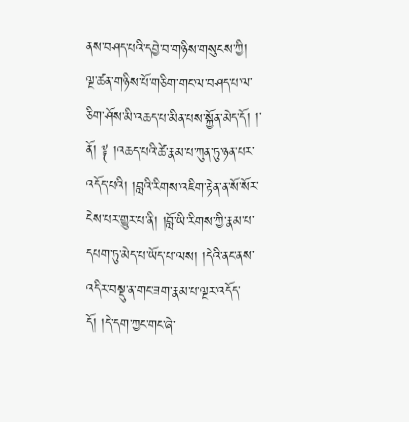ནས་བཤད་པའི་དབྱེ་བ་གཉིས་གསུངས་ཀྱི། ལྔ་ཚན་གཉིས་པོ་གཅིག་གང་ལ་བཤད་པ་ལ་ཅིག་ཤོས་མི་འཆད་པ་མིན་པས་སྐྱོན་མེད་དོ། །་ནོ། ༈ །འཆད་པའི་ཚེ་རྣམ་པ་ཀུན་ཏུ་ཉན་པར་འདོད་པའི། །བླའི་རིགས་འཇིག་རྟེན་ན་སོ་སོར་ངེས་པར་གྱུར་པ་ནི། །བློ་ཡི་རིགས་ཀྱི་རྣམ་པ་དཔག་ཏུ་མེད་པ་ཡོད་པ་ལས། །དེའི་ནང་ནས་འདིར་བསྡུ་ན་གང་ཟག་རྣམ་པ་ལྔར་འདོད་དོ། །དེ་དག་ཀྱང་གང་ཞེ་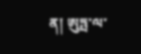ན། ཨུཏྤ་ལ་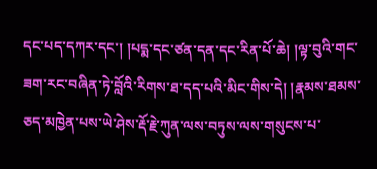དང་པད་དཀར་དང་། །པདྨ་དང་ཙན་དན་དང་རིན་པོ་ཆེ། །ལྟ་བུའི་གང་ཟག་རང་བཞིན་ཏེ་བློའི་རིགས་ཐ་དད་པའི་མིང་གིས་དེ། །རྣམས་ཐམས་ཅད་མཁྱེན་པས་ཡེ་ཤེས་རྡོ་རྗེ་ཀུན་ལས་བཏུས་ལས་གསུངས་པ་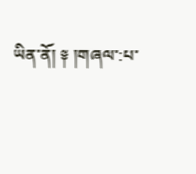ཡིན་ནོ། ༈ །གཞལ་:པ་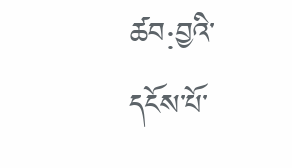ཚབ:བྱའི་དངོས་པོ་